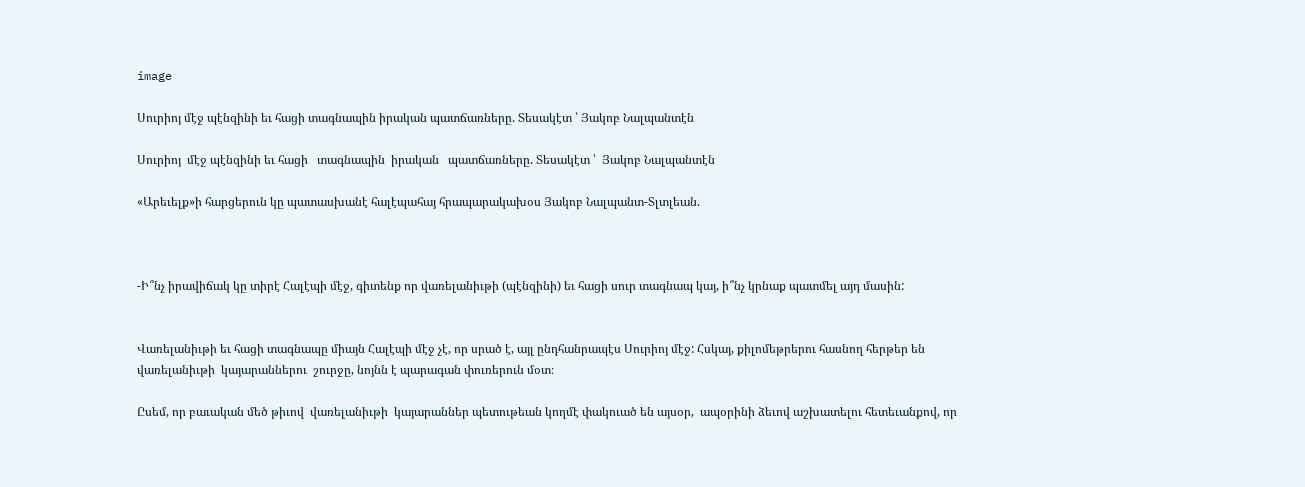image

Սուրիոյ մէջ պէնզինի եւ հացի տագնապին իրական պատճառները. Տեսակէտ ՝ Յակոբ Նալպանտէն

Սուրիոյ  մէջ պէնզինի եւ հացի   տագնապին  իրական   պատճառները. Տեսակէտ ՝  Յակոբ Նալպանտէն

«Արեւելք»ի հարցերուն կը պատասխանէ հալէպահայ հրապարակախօս Յակոբ Նալպանտ-Տլտլեան.



-Ի՞նչ իրավիճակ կը տիրէ Հալէպի մէջ, գիտենք որ վառելանիւթի (պէնզինի) եւ հացի սուր տագնապ կայ, ի՞նչ կրնաք պատմել այդ մասին:


Վառելանիւթի եւ հացի տագնապը միայն Հալէպի մէջ չէ, որ սրած է, այլ ընդհանրապէս Սուրիոյ մէջ: Հսկայ, քիլոմեթրերու հասնող հերթեր են վառելանիւթի  կայարաններու  շուրջը, նոյնն է պարագան փուռերուն մօտ։

Ըսեմ, որ բաւական մեծ թիւով  վառելանիւթի  կայարաններ պետութեան կողմէ փակուած են այսօր,  ապօրինի ձեւով աշխատելու հետեւանքով, որ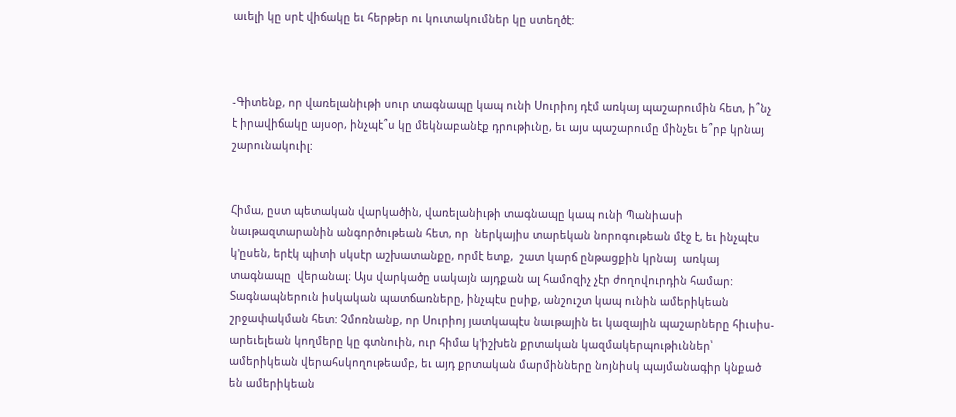աւելի կը սրէ վիճակը եւ հերթեր ու կուտակումներ կը ստեղծէ:



-Գիտենք, որ վառելանիւթի սուր տագնապը կապ ունի Սուրիոյ դէմ առկայ պաշարումին հետ, ի՞նչ է իրավիճակը այսօր, ինչպէ՞ս կը մեկնաբանէք դրութիւնը, եւ այս պաշարումը մինչեւ ե՞րբ կրնայ շարունակուիլ:


Հիմա, ըստ պետական վարկածին, վառելանիւթի տագնապը կապ ունի Պանիասի նաւթազտարանին անգործութեան հետ, որ  ներկայիս տարեկան նորոգութեան մէջ է, եւ ինչպէս կ'ըսեն, երէկ պիտի սկսէր աշխատանքը, որմէ ետք,  շատ կարճ ընթացքին կրնայ  առկայ    տագնապը  վերանալ։ Այս վարկածը սակայն այդքան ալ համոզիչ չէր ժողովուրդին համար:  Տագնապներուն իսկական պատճառները, ինչպէս ըսիք, անշուշտ կապ ունին ամերիկեան շրջափակման հետ: Չմոռնանք, որ Սուրիոյ յատկապէս նաւթային եւ կազային պաշարները հիւսիս-արեւելեան կողմերը կը գտնուին, ուր հիմա կ'իշխեն քրտական կազմակերպութիւններ՝ ամերիկեան վերահսկողութեամբ, եւ այդ քրտական մարմինները նոյնիսկ պայմանագիր կնքած են ամերիկեան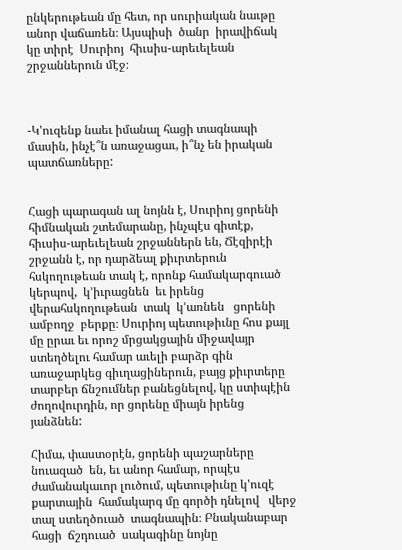ընկերութեան մը հետ, որ սուրիական նաւթը անոր վաճառեն։ Այսպիսի  ծանր  իրավիճակ կը տիրէ  Սուրիոյ  հիւսիս-արեւելեան  շրջաններուն մէջ։



-Կ'ուզենք նաեւ իմանալ հացի տագնապի մասին, ինչէ՞ն առաջացաւ, ի՞նչ են իրական պատճառները:


Հացի պարագան ալ նոյնն է, Սուրիոյ ցորենի հիմնական շտեմարանը, ինչպէս գիտէք, հիւսիս-արեւելեան շրջաններն են, Ճէզիրէի շրջանն է, որ դարձեալ քիւրտերուն հսկողութեան տակ է, որոնք համակարգուած կերպով,  կ՚իւրացնեն  եւ իրենց վերահսկողութեան  տակ  կ՚առնեն   ցորենի ամբողջ  բերքը։ Սուրիոյ պետութիւնը հոս քայլ մը ըրաւ եւ որոշ մրցակցային միջավայր ստեղծելու համար աւելի բարձր գին առաջարկեց գիւղացիներուն, բայց քիւրտերը տարբեր ճնշումներ բանեցնելով, կը ստիպէին ժողովուրդին, որ ցորենը միայն իրենց յանձնեն:

Հիմա, փաստօրէն, ցորենի պաշարները նուազած  են, եւ անոր համար, որպէս ժամանակաւոր լուծում, պետութիւնը կ'ուզէ  քարտային  համակարգ մը գործի դնելով   վերջ  տալ ստեղծուած  տագնապին։ Բնականաբար  հացի  ճշդուած  սակագինը նոյնը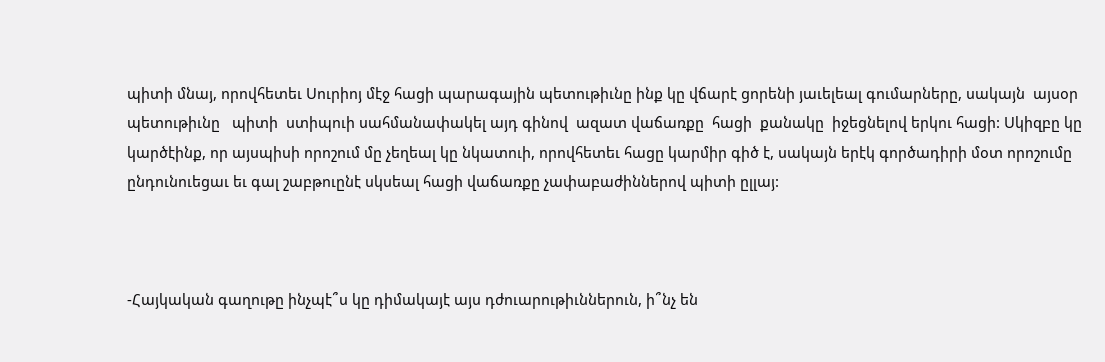պիտի մնայ, որովհետեւ Սուրիոյ մէջ հացի պարագային պետութիւնը ինք կը վճարէ ցորենի յաւելեալ գումարները, սակայն  այսօր  պետութիւնը   պիտի  ստիպուի սահմանափակել այդ գինով  ազատ վաճառքը  հացի  քանակը  իջեցնելով երկու հացի: Սկիզբը կը կարծէինք, որ այսպիսի որոշում մը չեղեալ կը նկատուի, որովհետեւ հացը կարմիր գիծ է, սակայն երէկ գործադիրի մօտ որոշումը ընդունուեցաւ եւ գալ շաբթուընէ սկսեալ հացի վաճառքը չափաբաժիններով պիտի ըլլայ:



-Հայկական գաղութը ինչպէ՞ս կը դիմակայէ այս դժուարութիւններուն, ի՞նչ են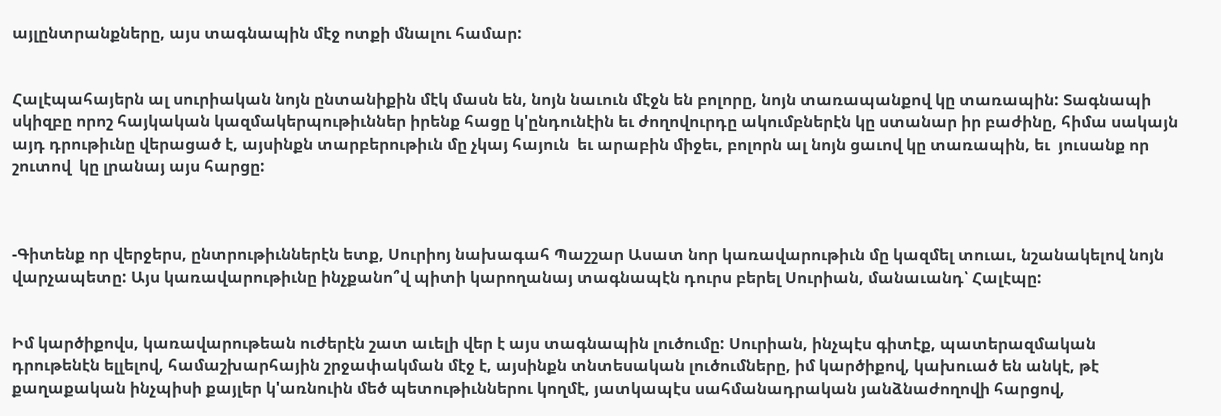այլընտրանքները, այս տագնապին մէջ ոտքի մնալու համար:


Հալէպահայերն ալ սուրիական նոյն ընտանիքին մէկ մասն են, նոյն նաւուն մէջն են բոլորը, նոյն տառապանքով կը տառապին: Տագնապի սկիզբը որոշ հայկական կազմակերպութիւններ իրենք հացը կ'ընդունէին եւ ժողովուրդը ակումբներէն կը ստանար իր բաժինը, հիմա սակայն այդ դրութիւնը վերացած է, այսինքն տարբերութիւն մը չկայ հայուն  եւ արաբին միջեւ, բոլորն ալ նոյն ցաւով կը տառապին, եւ  յուսանք որ շուտով  կը լրանայ այս հարցը:



-Գիտենք որ վերջերս, ընտրութիւններէն ետք, Սուրիոյ նախագահ Պաշշար Ասատ նոր կառավարութիւն մը կազմել տուաւ, նշանակելով նոյն վարչապետը: Այս կառավարութիւնը ինչքանո՞վ պիտի կարողանայ տագնապէն դուրս բերել Սուրիան, մանաւանդ՝ Հալէպը:


Իմ կարծիքովս, կառավարութեան ուժերէն շատ աւելի վեր է այս տագնապին լուծումը: Սուրիան, ինչպէս գիտէք, պատերազմական դրութենէն ելլելով, համաշխարհային շրջափակման մէջ է, այսինքն տնտեսական լուծումները, իմ կարծիքով, կախուած են անկէ, թէ քաղաքական ինչպիսի քայլեր կ'առնուին մեծ պետութիւններու կողմէ, յատկապէս սահմանադրական յանձնաժողովի հարցով,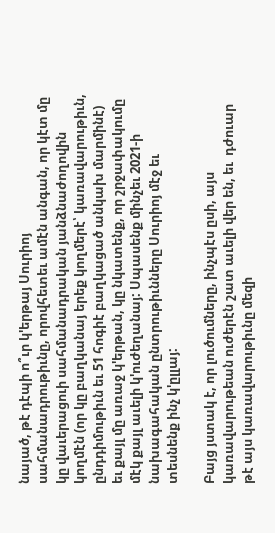նայած, թէ դէպի ո՞ւր կ'երթայ Սուրիոյ սահմանադրութիւնը, որովհետեւ ամէն անգան, որ կէտ մը կը վաւերացուի սահմանադրական յանձնաժողովին կողմէն (որ կը բաղկանայ երեք կողմերէ՝ կառավարութիւն, ընդդիմութիւն եւ 51 հոգիէ բաղկացած անկախ մարմինէ) եւ քայլ մը առաջ կ'երթան, կը նկատենք, որ շրջափակումը մէկ քայլ աւելի կ'ուժեղանայ: Սպասենք մինչեւ 2021-ի նախագահական ընտրութիւնները Սուրիոյ մէջ եւ տեսնենք ինչ կ'ըլլայ:

Բայց յստակ է, որ լուծումները, ինչպէս ըսի, այս կառավարութեան ուժերէն շատ աւելի վեր են, եւ  դժուար   թէ այս կառավարութիւնը մեզի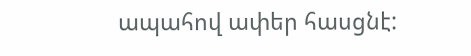ապահով ափեր հասցնէ: